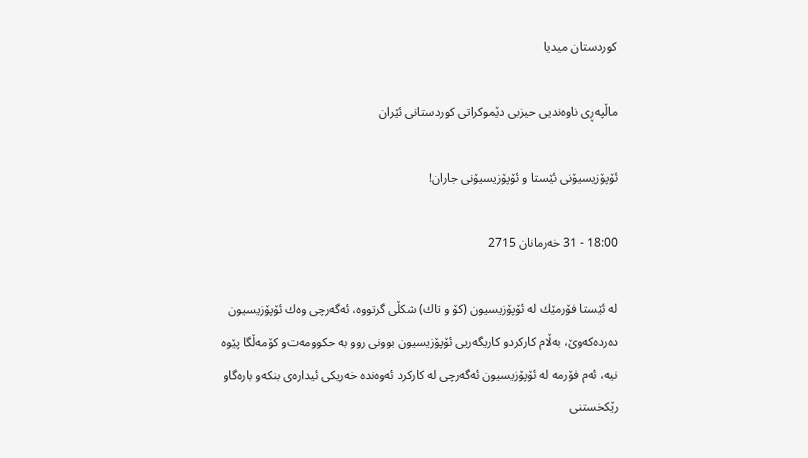کوردستان میدیا

ماڵپەڕی ناوەندیی حیزبی دێموکراتی کوردستانی ئێران

ئۆپۆزیسیۆنی‌ ئێستا‌ و ئۆپۆزیسیۆنی‌ جاران!

18:00 - 31 خەرمانان 2715

له‌ ئێستا فۆرمێك له‌ ئۆپۆزیسیون (كۆ و تاك) شكڵی‌ گرتووه‌، ئه‌گه‌رچی‌ وه‌ك ئۆپۆزیسیون ده‌رده‌كه‌وێ‌، به‌ڵام كاركرد‌و كاریگه‌ریی ئۆپۆزیسیون بوونی‌ روو به‌ حكوومه‌ت‌و كۆمه‌ڵگا پێوه‌ نیه‌، ئه‌م فۆرمه‌ له‌ ئۆپۆزیسیون ئه‌گه‌رچی‌ له‌ كاركرد ئه‌وه‌نده‌ خه‌ریكی‌ ئیداره‌ی‌ بنكه‌‌و باره‌گا‌و رێكخستنی‌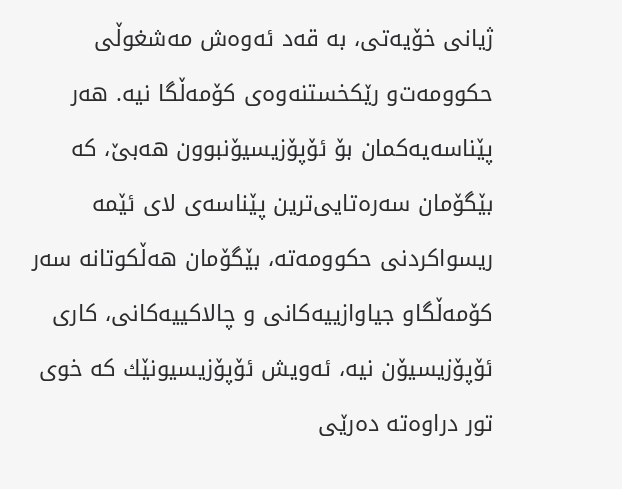ژیانی‌ خۆیه‌تی‌، به‌ قه‌د ئه‌وه‌ش مه‌شغوڵی‌ حكوومه‌ت‌و رێكخستنه‌وه‌ی‌ كۆمه‌ڵگا نیه‌. هه‌ر پێناسه‌یه‌كمان بۆ ئۆپۆزیسیۆنبوون هه‌بێ‌، كه‌ بێگۆمان سه‌ره‌تایی‌‌ترین پێناسه‌ی‌ لای‌ ئێمه‌ ریسواكردنی‌ حكوومه‌ته‌، بێگۆمان هه‌ڵكوتانه‌ سه‌ر كۆمه‌ڵگا‌و جیاوازییه‌كانی‌ ‌و چالاكییه‌كانی‌، كاری‌ ئۆپۆزیسیۆن نیه‌، ئه‌ویش ئۆپۆزیسیونێك كه‌ خوی‌ تور دراوه‌ته‌ ده‌رێی‌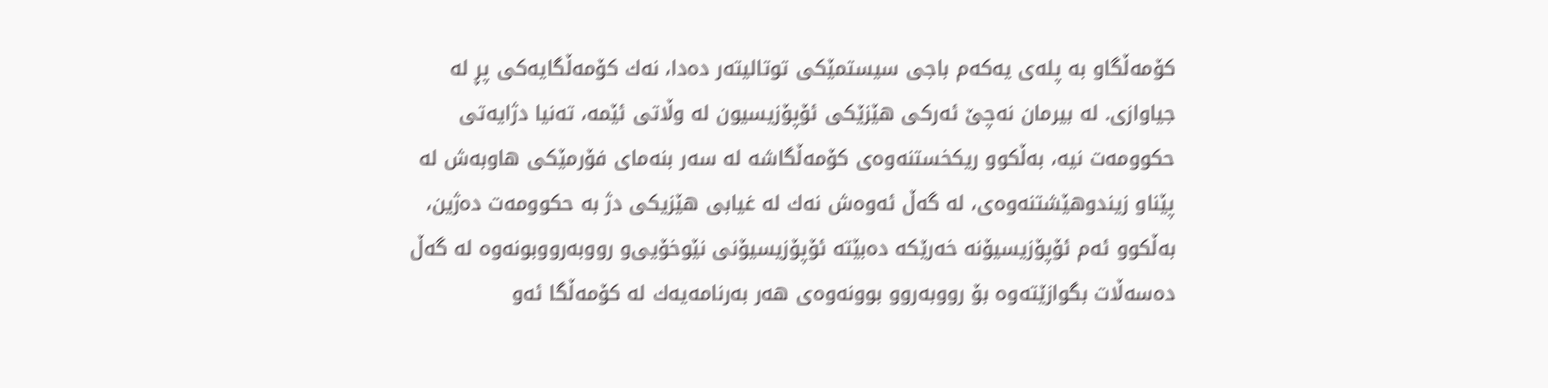كۆمه‌ڵگا‌و به‌ پله‌ی‌ یه‌كه‌م باجی‌ سیستمێكی‌ توتالیته‌ر ده‌دا، نه‌ك كۆمه‌ڵگایه‌كی‌ پڕ له‌ جیاوازی‌. له‌ بیرمان نه‌چێ‌ ئه‌ركی‌ هێزێكی‌ ئۆپۆزیسیون له‌ وڵاتی‌ ئێمه‌، ته‌نیا دژایه‌تی‌ حكوومه‌ت نیه‌، به‌ڵكوو ریكخستنه‌وه‌ی‌ كۆمه‌ڵگاشه‌ له‌ سه‌ر بنه‌مای‌ فۆرمێكی‌ هاوبه‌ش له‌ پێناو زیندوهێشتنه‌وه‌ی‌، له‌ گه‌ڵ ئه‌وه‌ش نه‌ك له‌ غیابی‌ هێزیكی‌ دژ به‌ حكوومه‌ت ده‌ژین، به‌ڵكوو ئه‌م ئۆپۆزیسیۆنه‌ خه‌رێكه‌ ده‌بێته‌ ئۆپۆزیسیۆنی‌ نێوخۆیی‌‌و رووبه‌رووبونه‌وه‌ له‌ گه‌ڵ ده‌سه‌ڵات بگوازێته‌وه‌ بۆ رووبه‌روو بوونه‌وه‌ی‌ هه‌ر به‌رنامه‌یه‌ك له‌ كۆمه‌ڵگا ئه‌و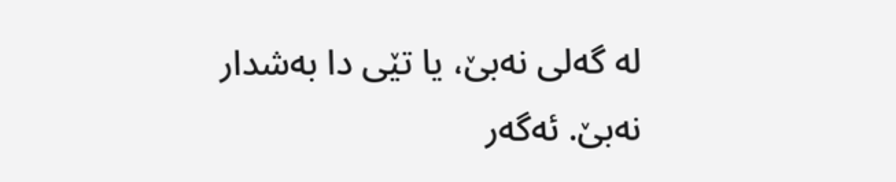له‌ گه‌لی‌ نه‌بێ‌، یا تێی‌ دا به‌شدار نه‌بێ‌. ئه‌گه‌ر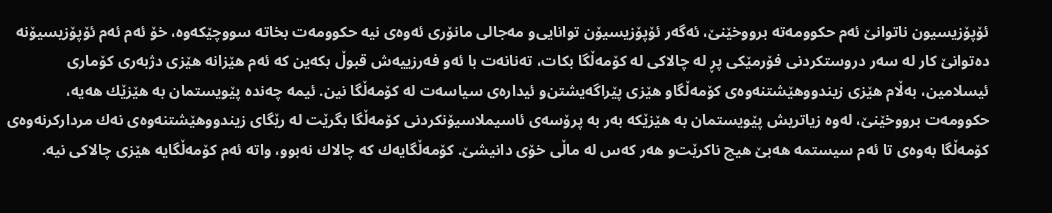ئۆپۆزیسیون ناتوانێ‌ ئه‌م حكوومه‌ته‌ برووخێنێ‌، ئه‌گه‌ر ئۆپۆزیسیۆن توانایی‌‌و مه‌جالی‌ مانۆری‌ ئه‌وه‌ی‌ نیه‌ حكوومه‌ت بخاته‌ سووچێكه‌وه‌، خۆ ئه‌م ئه‌م ئۆپۆزیسیۆنه‌ ده‌توانێ‌ كار له‌ سه‌ر دروستكردنی‌ فۆرمێكی‌ پڕ له‌ چالاكی‌ له‌ كۆمه‌ڵگا بكات، ته‌نانه‌ت با ئه‌و فه‌رزییه‌ش قبوڵ بكه‌ین كه‌ ئه‌م هێزانه‌ هێزی‌ دژبه‌ری‌ كۆماری‌ ئیسلامین، به‌ڵام هێزی‌ زیندووهێشتنه‌وه‌ی‌ كۆمه‌ڵگا‌و هێزی‌ پێراگه‌یشتن‌و ئیداره‌ی‌ سیاسه‌ت له‌ كۆمه‌ڵگا نین. ئیمه‌ چه‌نده‌ پێویستمان به‌ هێزێك هه‌یه‌، حكوومه‌ت برووخێنێ‌، له‌وه‌ زیاتریش پێویستمان به‌ هێزێكه‌ به‌ر به‌ پرۆسه‌ی‌ ئاسیملاسیۆنكردنی‌ كۆمه‌ڵگا بگرێت له‌ رێگای‌ زیندووهێشتنه‌وه‌ی‌ نه‌ك مرداركرنه‌وه‌ی‌ كۆمه‌ڵگا به‌وه‌ی‌ تا ئه‌م سیستمه‌ هه‌بێ‌ هیچ ناكرێت‌و هه‌ر كه‌س له‌ ماڵی‌ خۆی‌ دانیشێ‌. كۆمه‌ڵگایه‌ك كه‌ چالاك نه‌بوو، واته‌ ئه‌م كۆمه‌ڵگایه‌ هێزی‌ چالاكی‌ نیه‌.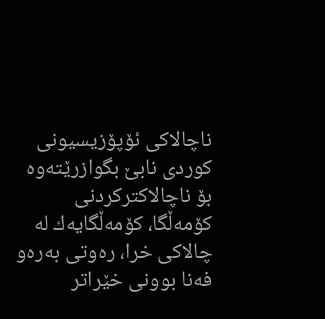ناچالاكی‌ ئۆپۆزیسیونی‌ كوردی‌ نابێ‌ بگوازرێته‌وه‌ بۆ ناچالاكتركردنی‌ كۆمه‌ڵگا، كۆمه‌ڵگایه‌ك له‌ چالاكی‌ خرا، ره‌وتی‌ به‌ره‌و فه‌نا بوونی‌ خێراتر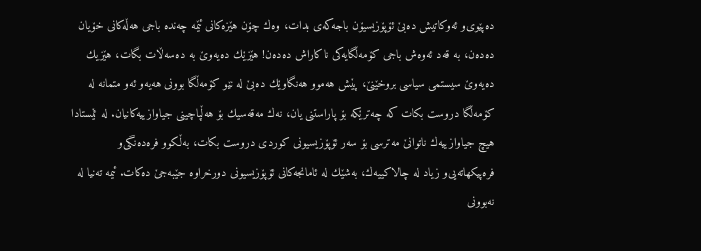ده‌پێوی‌‌و ئه‌وكاتیش ده‌بێ‌ ئۆپۆزیسیۆن باجه‌كه‌ی‌ بدات، وه‌ك چۆن هێزه‌كانی‌ ئێمه‌ چه‌نده‌ باجی‌ هه‌ڵه‌كانی‌ خۆیان ده‌ده‌ن، به‌ قه‌د ئه‌وه‌ش باجی‌ كۆمه‌ڵگایه‌كی‌ ناكاراش ده‌ده‌ن! هێزێك ده‌یه‌وێ‌ به‌ ده‌سه‌ڵات بگات، هێزیك ده‌یه‌وێ‌ سیستمی‌ سیاسی‌ بروخێنێ‌، پێش هه‌موو هه‌نگاوێك ده‌بێ‌ له‌ نێو كۆمه‌ڵگا بوونی‌ هه‌یه‌‌و ئه‌و متمانه‌ له‌ كۆمه‌ڵگا دروست بكات كه‌ چه‌ترێكه‌ بۆ پاراستنی یان، نه‌ك مه‌قه‌سیك بۆ هه‌ڵپاچینی‌ جیاوازییه‌كانیان. له‌ ئێستادا هیچ جیاوازییه‌ك ناتوانێ‌ مه‌ترسی‌ بۆ سه‌ر ئۆپۆزیسیونی‌ كوردی‌ دروست بكات، به‌ڵكوو فره‌ده‌نگی‌‌و فره‌پیكهاته‌یی‌‌و زیاد له‌ چالاكییه‌ك، به‌شێك له‌ ئامانجه‌كانی‌ ئۆپۆزیسیونی‌ دورخراوه‌ جێبه‌جێ‌ ده‌كات. ئیمه‌ ته‌نیا له‌ نه‌بوونی‌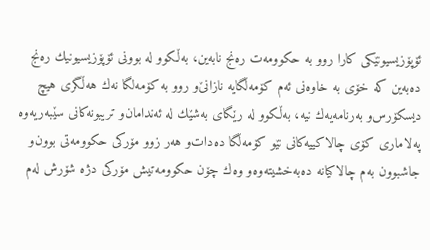ئۆپۆزیسیونێكی‌ كارا روو به‌ حكوومه‌ت ره‌نج نابه‌ین، به‌ڵكوو له‌ بوونی‌ ئۆپۆزیسیونیك ره‌نج ده‌به‌ین كه‌ خۆی‌ به‌ خاوه‌نی‌ ئه‌م كۆمه‌ڵگایه‌ نازانێ‌‌و روو به‌ كۆمه‌لگا نه‌ك هه‌ڵگری‌ هیچ دیسكۆرس‌و به‌رنامه‌یه‌ك نیه‌، به‌ڵكوو له‌ رێگای‌ به‌شێك له‌ ئه‌ندامان‌و تریبونه‌كانی‌ سێبه‌ریه‌وه‌ په‌لاماری‌ كۆی‌ چالاكییه‌كانی‌ نێو كۆمه‌ڵگا ده‌دات‌و هه‌ر زوو مۆركی‌ حكوومه‌تی‌ بوون‌و جاشبوون به‌م چالاكیانه‌ ده‌به‌خشیته‌وه‌و وه‌ك چۆن حكوومه‌تیش مۆركی‌ دژه‌ شۆرش له‌م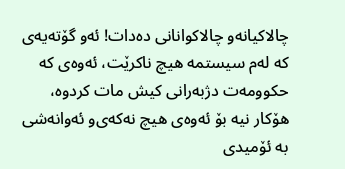چالاكیانه‌‌و چالاكوانانی‌ ده‌دات! ئه‌و گۆته‌یه‌ی‌ كه‌ له‌م سیستمه‌ هیچ ناكرێت، ئه‌وه‌ی‌ كه‌ حكوومه‌ت دژبه‌رانی‌ كیش مات كردوه‌، هۆكار نیه‌ بۆ ئه‌وه‌ی‌ هیچ نه‌كه‌ی‌‌و ئه‌وانه‌شی‌ به‌ ئۆمیدی‌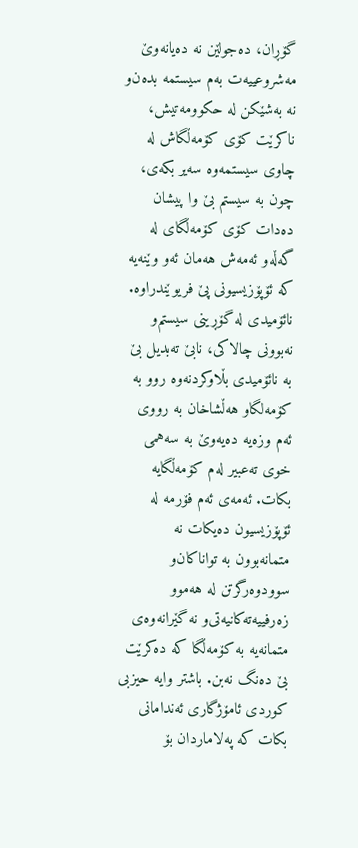گۆڕان، ده‌جولێن نه‌ ده‌یانه‌وێ‌ مه‌شروعییه‌ت به‌م سیستمه‌ بده‌ن‌و نه‌ به‌شێكن له‌ حكوومه‌تیش، ناكرێت كۆی‌ كۆمه‌ڵگاش له‌ چاوی‌ سیستمه‌وه‌ سه‌یر بكه‌ی‌، چون به‌ سیستم بێ‌ وا پیشان ده‌دات كۆی‌ كۆمه‌ڵگای‌ له‌ گه‌ڵه‌‌و ئه‌مه‌ش هه‌مان ئه‌و وێنه‌یه‌ كه‌ ئۆپۆزیسیونی‌ پێ‌ فریوێندراوه‌. نائۆمیدی‌ له‌ گۆڕینی‌ سیستم‌و نه‌بوونی‌ چالاكی‌، نابێ‌ ته‌بدیل بێ‌ به‌ نائۆمیدی‌ بڵاوكردنه‌وه‌ روو به‌ كۆمه‌لگا‌و هه‌ڵشاخان به‌ رووی‌ ئه‌م وزه‌یه‌ ده‌یه‌وێ‌ به‌ سه‌همی‌ خوی‌ ته‌عبیر له‌م كۆمه‌ڵگایه‌ بكات. ئه‌مه‌ی‌ ئه‌م فۆرمه‌ له‌ ئۆپۆزیسیون ده‌یكات نه‌ متمانه‌بوون به‌ تواناكان‌و سوودوه‌رگرتن له‌ هه‌موو زه‌رفییه‌ته‌كانیه‌تی‌‌و نه‌ گێرانه‌وه‌ی‌ متمانه‌یه‌ به‌ كۆمه‌ڵگا كه‌ ده‌كرێت بێ‌ ده‌نگ نه‌بن. باشتر وایه‌ حیزبی‌ كوردی‌ ئامۆژگاری‌ ئه‌ندامانی‌ بكات كه‌ په‌لاماردان بۆ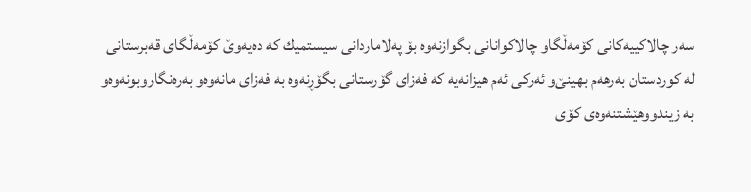سه‌ر چالاكییه‌كانی‌ كۆمه‌ڵگا‌و چالاكوانانی‌ بگوازنه‌وه‌ بۆ په‌لاماردانی‌ سیستمیك كه‌ ده‌یه‌وێ‌ كۆمه‌ڵگای‌ قه‌برستانی‌ له‌ كوردستان به‌رهه‌م بهینێ‌‌و ئه‌ركی‌ ئه‌م هیزانه‌یه‌ كه‌ فه‌زای‌ گۆرستانی‌ بگۆڕنه‌وه‌ به‌ فه‌زای‌ مانه‌وه‌و به‌ره‌نگاروبونه‌وه‌‌و به‌ زیندووهێشتنه‌وه‌ی‌ كۆی‌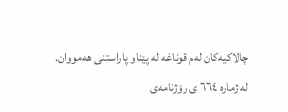چالاكیه‌كان له‌م قوناغه‌ له‌ پێناو پاراستنی‌ هه‌مووان. لە ژماره‌ ٦٦٤ ی رۆژنامه‌ی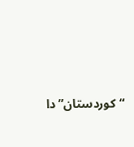“کوردستان”دا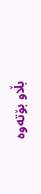بڵاو بۆته‌وه‌